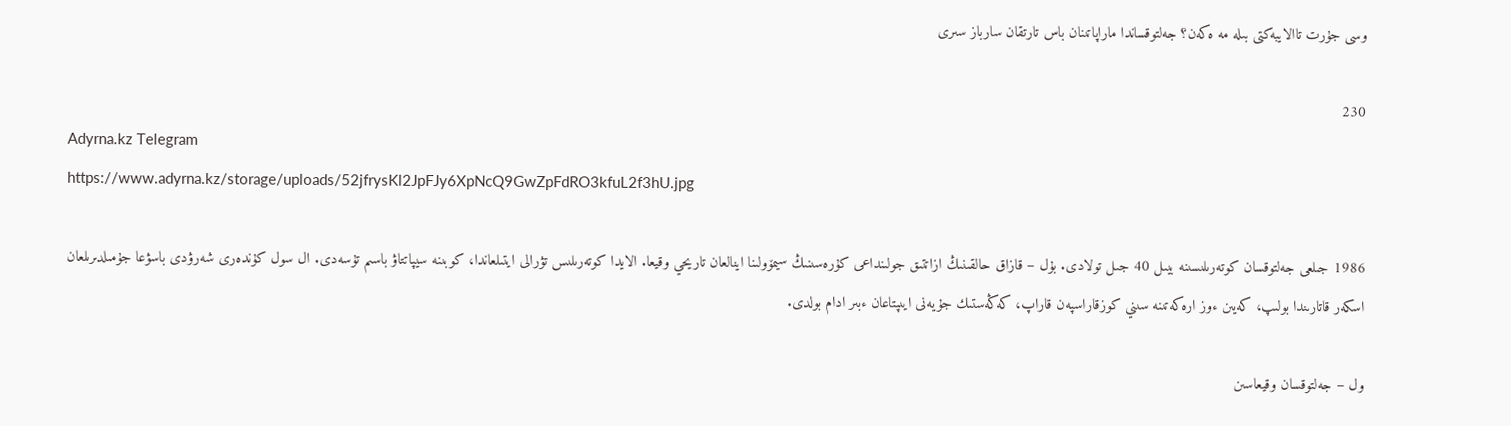وسى جۇرت تاالايبەكتى بىلە مە ەكەن؟ جەلتوقساندا ماراپاتىنان باس تارتقان سارباز سىرى

230
Adyrna.kz Telegram
https://www.adyrna.kz/storage/uploads/52jfrysKl2JpFJy6XpNcQ9GwZpFdRO3kfuL2f3hU.jpg

1986 جىلعى جەلتوقسان كوتەرىلىسىنە بيىل 40 جىل تولادى. بۇل – قازاق حالقىنىڭ ازاتتىق جولىنداعى كۇرەسىنىڭ سيمۆولىنا اينالعان تاريحي وقيعا. الايدا كوتەرىلىس تۋرالى ايتىلعاندا، كوبىنە سيپاتتاۋ باسىم تۇسەدى. ال سول كۇندەرى شەرۋدى باسۋعا جۇمىلدىرىلعان اسكەر قاتارىندا بولىپ، كەيىن ءوز ارەكەتىنە سىني كوزقاراسپەن قاراپ، كەڭەستىك جۇيەنى ايىپتاعان ءبىر ادام بولدى.

ول – جەلتوقسان وقيعاسىن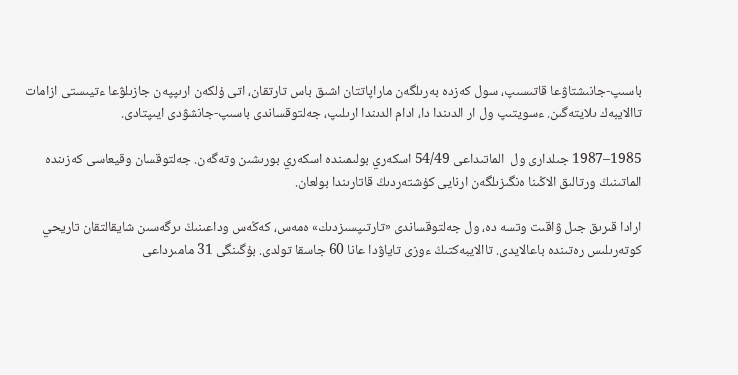باسىپ-جانىشتاۋعا قاتىسىپ، سول كەزدە بەرىلگەن ماراپاتتان اشىق باس تارتقان، اتى ۇلكەن ارىپپەن جازىلۋعا ءتيىستى ازامات تاالايبەك ىلايتەگىن. ءسويتىپ ول ار الدىندا دا، ادام الدىندا ارىلىپ، جەلتوقساندى باسىپ-جانشۋدى ايىپتادى.

1985–1987 جىلدارى ول  الماتىداعى 54/49 اسكەري بولىمىندە اسكەري بورىشىن وتەگەن. جەلتوقسان وقيعاسى كەزىندە  الماتىنىڭ ورتالىق الاڭىنا ەنگىزىلگەن ارنايى كۇشتەردىڭ قاتارىندا بولعان.

ارادا قىرىق جىل ۋاقىت وتسە دە، ول جەلتوقساندى «تارتىپسىزدىك» ەمەس، كەڭەس وداعىنىڭ ىرگەسىن شايقالتقان تاريحي كوتەرىلىس رەتىندە باعالايدى. تاالايبەكتىڭ ءوزى تاياۋدا عانا 60 جاسقا تولدى. بۇگىنگى 31 مامىرداعى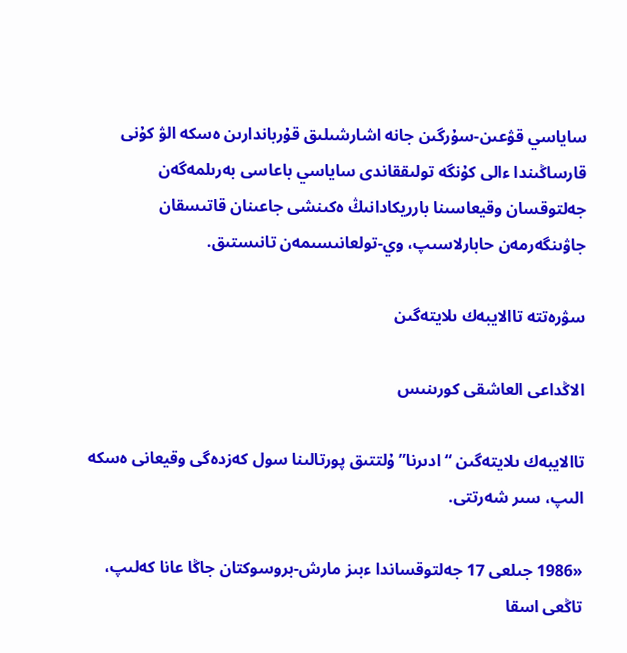ساياسي قۋعىن-سۇرگىن جانە اشارشىلىق قۇرباندارىن ەسكە الۋ كۇنى قارساڭىندا ءالى كۇنگە تولىققاندى ساياسي باعاسى بەرىلمەگەن جەلتوقسان وقيعاسىنا بارريكادانىڭ ەكىنشى جاعىنان قاتىسقان جاۋىنگەرمەن حابارلاسىپ، وي-تولعانىسىمەن تانىستىق.

سۋرەتتە تاالايبەك ىلايتەگىن

الاڭداعى العاشقى كورىنىس

تاالايبەك ىلايتەگىن “ادىرنا” ۇلتتىق پورتالىنا سول كەزدەگى وقيعانى ەسكە الىپ، سىر شەرتتى.

«1986 جىلعى 17 جەلتوقساندا ءبىز مارش-بروسوكتان جاڭا عانا كەلىپ، تاڭعى اسقا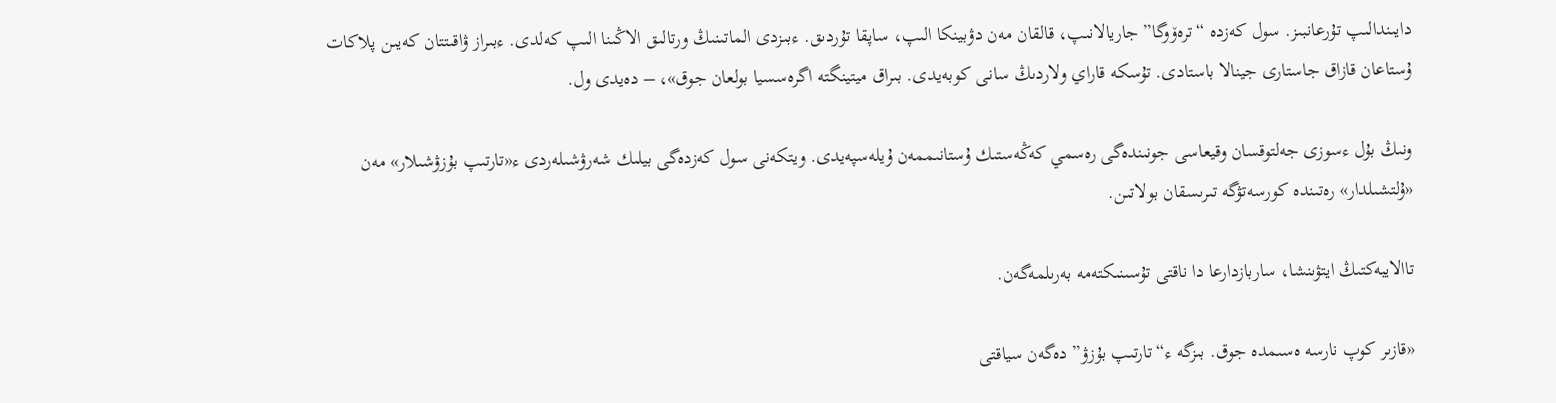دايىندالىپ تۇرعانبىز. سول كەزدە “ترەۆوگا” جاريالانىپ، قالقان مەن دۋبينكا الىپ، ساپقا تۇردىق. ءبىزدى الماتىنىڭ ورتالىق الاڭىنا الىپ كەلدى. ءبىراز ۋاقىتتان كەيىن پلاكات ۇستاعان قازاق جاستارى جينالا باستادى. تۇسكە قاراي ولاردىڭ سانى كوبەيدى. بىراق ميتينگتە اگرەسسيا بولعان جوق»، – دەيدى ول.

ونىڭ بۇل ءسوزى جەلتوقسان وقيعاسى جونىندەگى رەسمي كەڭەستىك ۇستانىممەن ۇيلەسپەيدى. ويتكەنى سول كەزدەگى بيلىك شەرۋشىلەردى ء«تارتىپ بۇزۋشىلار» مەن «ۇلتشىلدار» رەتىندە كورسەتۋگە تىرىسقان بولاتىن.

تاالايبەكتىڭ ايتۋىنشا، ساربازدارعا دا ناقتى تۇسىنىكتەمە بەرىلمەگەن.

«قازىر كوپ نارسە ەسىمدە جوق. بىزگە ء“تارتىپ بۇزۋ” دەگەن سياقتى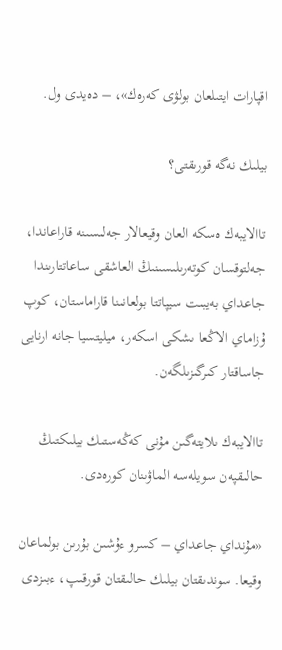اقپارات ايتىلعان بولۋى كەرەك»، – دەيدى ول.

بيلىك نەگە قورىقتى؟

تاالايبەك ەسكە العان وقيعالار جەلىسىنە قاراعاندا، جەلتوقسان كوتەرىلىسىنىڭ العاشقى ساعاتتارىندا جاعداي بەيبىت سيپاتتا بولعانىنا قاراماستان، كوپ ۇزاماي الاڭعا ىشكى اسكەر، ميليتسيا جانە ارنايى جاساقتار كىرگىزىلگەن.

تاالايبەك ىلايتەگىن مۇنى كەڭەستىك بيلىكتىڭ حالىقپەن سويلەسە الماۋىنان كورەدى.

«مۇنداي جاعداي – كسرو ءۇشىن بۇرىن بولماعان وقيعا. سوندىقتان بيلىك حالىقتان قورقىپ، ءبىزدى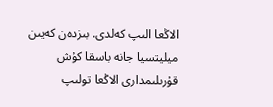الاڭعا الىپ كەلدى. بىزدەن كەيىن ميليتسيا جانە باسقا كۇش قۇرىلىمدارى الاڭعا تولىپ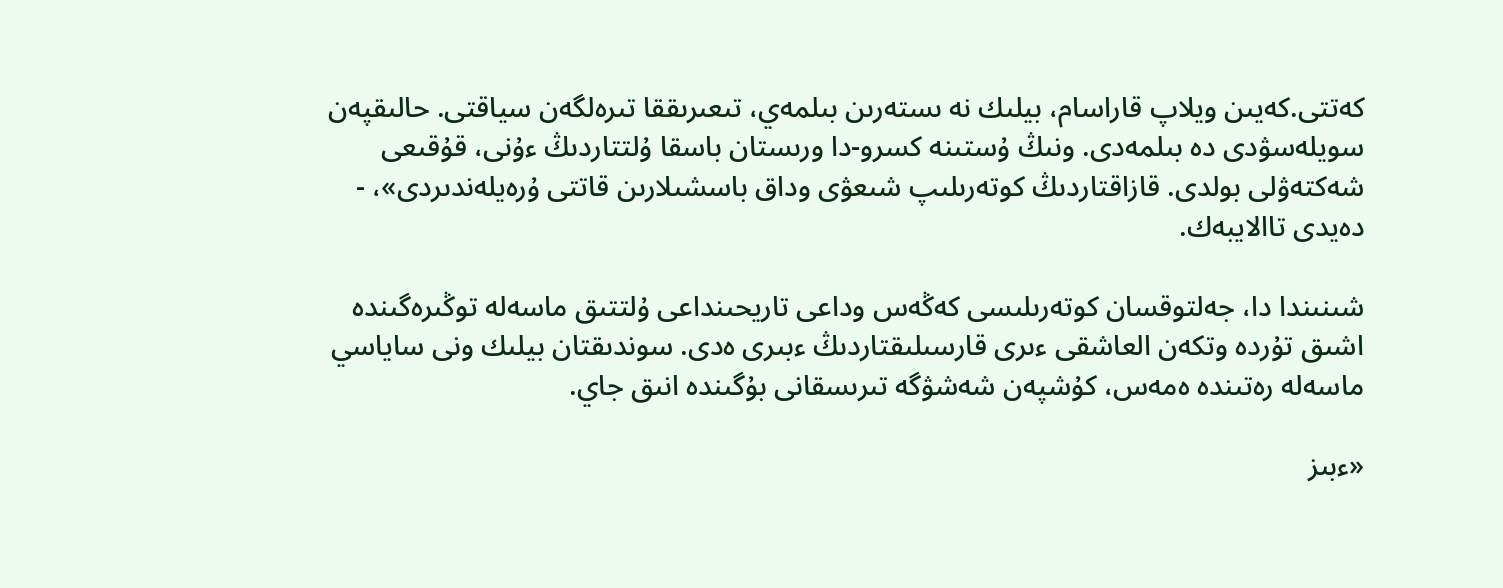كەتتى.كەيىن ويلاپ قاراسام، بيلىك نە ىستەرىن بىلمەي، تىعىرىققا تىرەلگەن سياقتى. حالىقپەن سويلەسۋدى دە بىلمەدى. ونىڭ ۇستىنە كسرو-دا ورىستان باسقا ۇلتتاردىڭ ءۇنى، قۇقىعى شەكتەۋلى بولدى. قازاقتاردىڭ كوتەرىلىپ شىعۋى وداق باسشىلارىن قاتتى ۇرەيلەندىردى»، - دەيدى تاالايبەك.

شىنىندا دا، جەلتوقسان كوتەرىلىسى كەڭەس وداعى تاريحىنداعى ۇلتتىق ماسەلە توڭىرەگىندە اشىق تۇردە وتكەن العاشقى ءىرى قارسىلىقتاردىڭ ءبىرى ەدى. سوندىقتان بيلىك ونى ساياسي ماسەلە رەتىندە ەمەس، كۇشپەن شەشۋگە تىرىسقانى بۇگىندە انىق جاي.

«ءبىز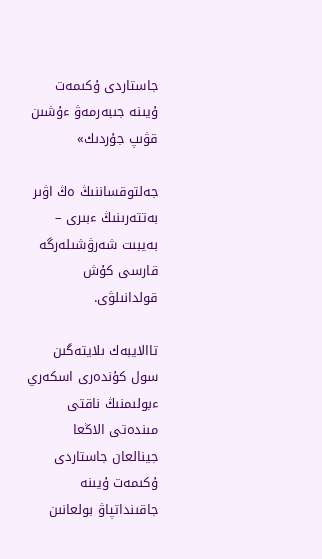جاستاردى ۇكىمەت ۇيىنە جىبەرمەۋ ءۇشىن قۋىپ جۇردىك»

جەلتوقساننىڭ ەڭ اۋىر بەتتەرىنىڭ ءبىرى – بەيبىت شەرۋشىلەرگە قارسى كۇش قولدانىلۋى.

تاالايبەك ىلايتەگىن سول كۇندەرى اسكەري ءبولىمنىڭ ناقتى مىندەتى الاڭعا جينالعان جاستاردى ۇكىمەت ۇيىنە جاقىنداتپاۋ بولعانىن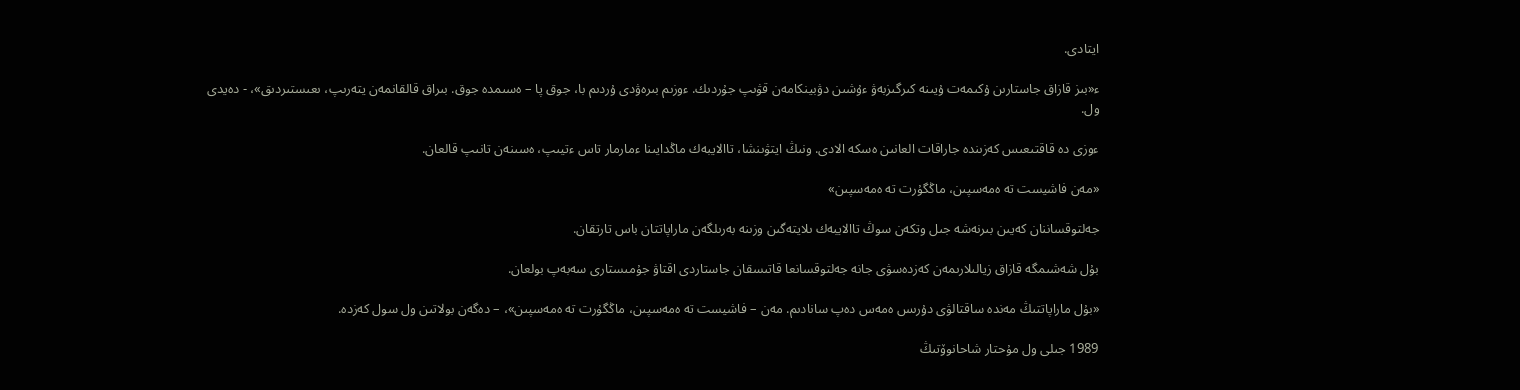ايتادى.

ء«بىز قازاق جاستارىن ۇكىمەت ۇيىنە كىرگىزبەۋ ءۇشىن دۋبينكامەن قۋىپ جۇردىك. ءوزىم بىرەۋدى ۇردىم با، جوق پا – ەسىمدە جوق. بىراق قالقانمەن يتەرىپ، ىعىستىردىق»، - دەيدى ول.

ءوزى دە قاقتىعىس كەزىندە جاراقات العانىن ەسكە الادى. ونىڭ ايتۋىنشا، تاالايبەك ماڭدايىنا ءمارمار تاس ءتيىپ، ەسىنەن تانىپ قالعان.

«مەن فاشيست تە ەمەسپىن، ماڭگۇرت تە ەمەسپىن»

جەلتوقساننان كەيىن بىرنەشە جىل وتكەن سوڭ تاالايبەك ىلايتەگىن وزىنە بەرىلگەن ماراپاتتان باس تارتقان.

بۇل شەشىمگە قازاق زيالىلارىمەن كەزدەسۋى جانە جەلتوقسانعا قاتىسقان جاستاردى اقتاۋ جۇمىستارى سەبەپ بولعان.

«بۇل ماراپاتتىڭ مەندە ساقتالۋى دۇرىس ەمەس دەپ سانادىم. مەن – فاشيست تە ەمەسپىن، ماڭگۇرت تە ەمەسپىن»، – دەگەن بولاتىن ول سول كەزدە.

1989 جىلى ول مۇحتار شاحانوۆتىڭ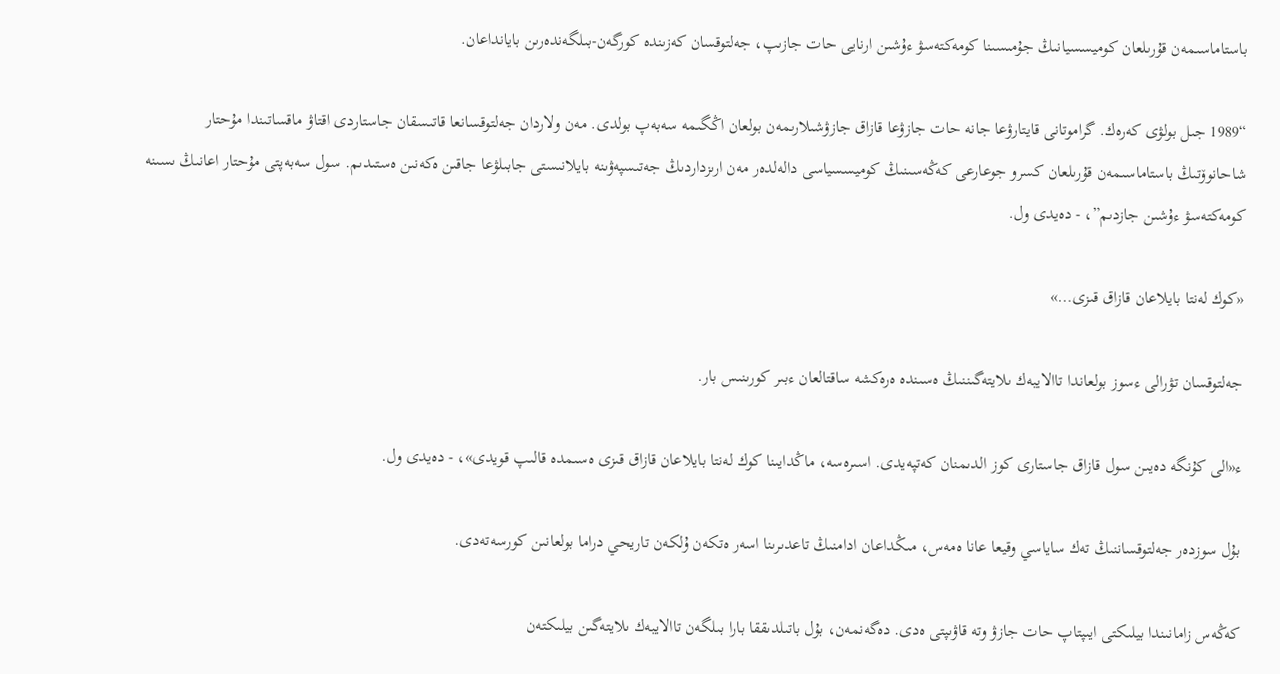باستاماسىمەن قۇرىلعان كوميسسيانىڭ جۇمىسىنا كومەكتەسۋ ءۇشىن ارنايى حات جازىپ، جەلتوقسان كەزىندە كورگەن-بىلگەندەرىن بايانداعان.

“1989 جىل بولۋى كەرەك. گراموتانى قايتارۋعا جانە حات جازۋعا قازاق جازۋشىلارىمەن بولعان اڭگىمە سەبەپ بولدى. مەن ولاردان جەلتوقسانعا قاتىسقان جاستاردى اقتاۋ ماقساتىندا مۇحتار شاحانوۆتىڭ باستاماسىمەن قۇرىلعان كسرو جوعارعى كەڭەسىنىڭ كوميسسياسى دالەلدەر مەن ارىزداردىڭ جەتىسپەۋىنە بايلانىستى جابىلۋعا جاقىن ەكەنىن ەستىدىم. سول سەبەپتى مۇحتار اعانىڭ ىسىنە كومەكتەسۋ ءۇشىن جازدىم”، - دەيدى ول.

«كوك لەنتا بايلاعان قازاق قىزى…»

جەلتوقسان تۋرالى ءسوز بولعاندا تاالايبەك ىلايتەگىننىڭ ەسىندە ەرەكشە ساقتالعان ءبىر كورىنىس بار.

ء«الى كۇنگە دەيىن سول قازاق جاستارى كوز الدىمنان كەتپەيدى. اسىرەسە، ماڭدايىنا كوك لەنتا بايلاعان قازاق قىزى ەسىمدە قالىپ قويدى»، - دەيدى ول.

بۇل سوزدەر جەلتوقساننىڭ تەك ساياسي وقيعا عانا ەمەس، مىڭداعان ادامنىڭ تاعدىرىنا اسەر ەتكەن ۇلكەن تاريحي دراما بولعانىن كورسەتەدى.

كەڭەس زامانىندا بيلىكتى ايىپتاپ حات جازۋ وتە قاۋىپتى ەدى. دەگەنمەن، بۇل باتىلدىققا بارا بىلگەن تاالايبەك ىلايتەگىن بيلىكتەن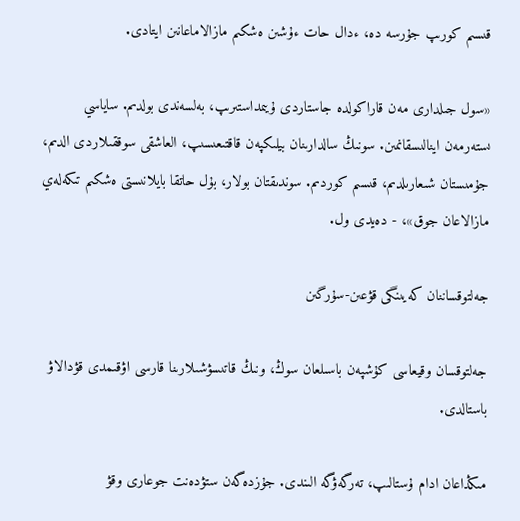قىسىم كورىپ جۇرسە دە، ءدال حات ءۇشىن ەشكىم مازالاماعانىن ايتادى.

«سول جىلدارى مەن قاراكولدە جاستاردى ۇيىمداستىرىپ، بەلسەندى بولدىم. ساياسي ىستەرمەن اينالىسقانمىن. سونىڭ سالدارىنان بيلىكپەن قاقتىعىسىپ، العاشقى سوققىلاردى الدىم، جۇمىستان شىعارىلدىم، قىسىم كوردىم. سوندىقتان بولار، بۇل حاتقا بايلانىستى ەشكىم تىكەلەي مازالاعان جوق»، - دەيدى ول.

جەلتوقساننان كەيىنگى قۋعىن-سۇرگىن

جەلتوقسان وقيعاسى كۇشپەن باسىلعان سوڭ، ونىڭ قاتىسۋشىلارىنا قارسى اۋقىمدى قۋدالاۋ باستالدى.

مىڭداعان ادام ۇستالىپ، تەرگەۋگە الىندى. جۇزدەگەن ستۋدەنت جوعارى وقۋ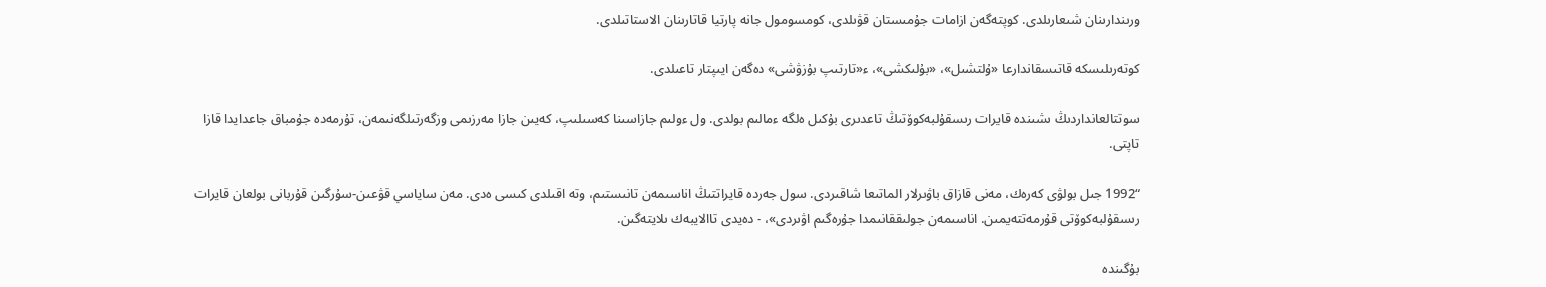ورىندارىنان شىعارىلدى. كوپتەگەن ازامات جۇمىستان قۋىلدى، كومسومول جانە پارتيا قاتارىنان الاستاتىلدى.

كوتەرىلىسكە قاتىسقاندارعا «ۇلتشىل»، «بۇلىكشى»، ء«تارتىپ بۇزۋشى» دەگەن ايىپتار تاعىلدى.

سوتتالعانداردىڭ ىشىندە قايرات رىسقۇلبەكوۆتىڭ تاعدىرى بۇكىل ەلگە ءمالىم بولدى. ول ءولىم جازاسىنا كەسىلىپ، كەيىن جازا مەرزىمى وزگەرتىلگەنىمەن، تۇرمەدە جۇمباق جاعدايدا قازا تاپتى.

“1992 جىل بولۋى كەرەك، مەنى قازاق باۋىرلار الماتىعا شاقىردى. سول جەردە قايراتتىڭ اناسىمەن تانىستىم، وتە اقىلدى كىسى ەدى. مەن ساياسي قۋعىن-سۇرگىن قۇربانى بولعان قايرات رىسقۇلبەكوۆتى قۇرمەتتەيمىن. اناسىمەن جولىققانىمدا جۇرەگىم اۋىردى»، - دەيدى تاالايبەك ىلايتەگىن.

بۇگىندە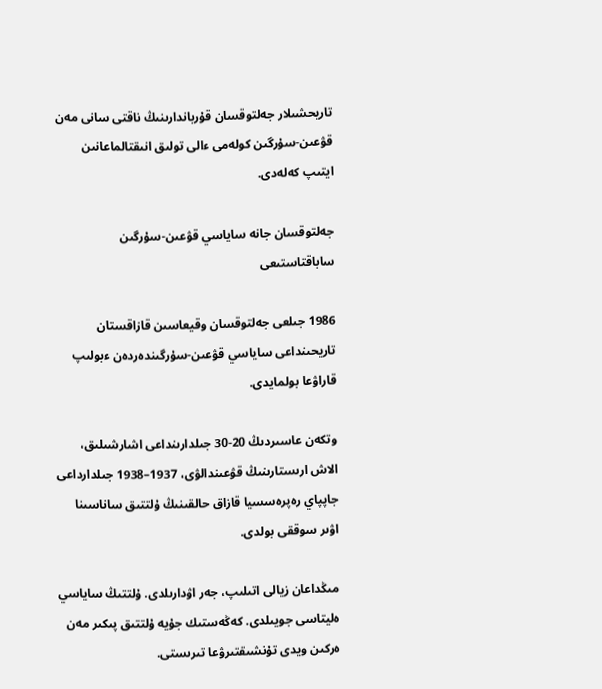تاريحشىلار جەلتوقسان قۇرباندارىنىڭ ناقتى سانى مەن قۋعىن-سۇرگىن كولەمى ءالى تولىق انىقتالماعانىن ايتىپ كەلەدى.

جەلتوقسان جانە ساياسي قۋعىن-سۇرگىن ساباقتاستىعى

1986 جىلعى جەلتوقسان وقيعاسىن قازاقستان تاريحىنداعى ساياسي قۋعىن-سۇرگىندەردەن ءبولىپ قاراۋعا بولمايدى.

وتكەن عاسىردىڭ 20-30 جىلدارىنداعى اشارشىلىق، الاش ارىستارىنىڭ قۋعىندالۋى، 1937–1938 جىلدارداعى جاپپاي رەپرەسسيا قازاق حالقىنىڭ ۇلتتىق ساناسىنا اۋىر سوققى بولدى.

مىڭداعان زيالى اتىلىپ، جەر اۋدارىلدى. ۇلتتىڭ ساياسي ەليتاسى جويىلدى. كەڭەستىك جۇيە ۇلتتىق پىكىر مەن ەركىن ويدى تۇنشىقتىرۋعا تىرىستى.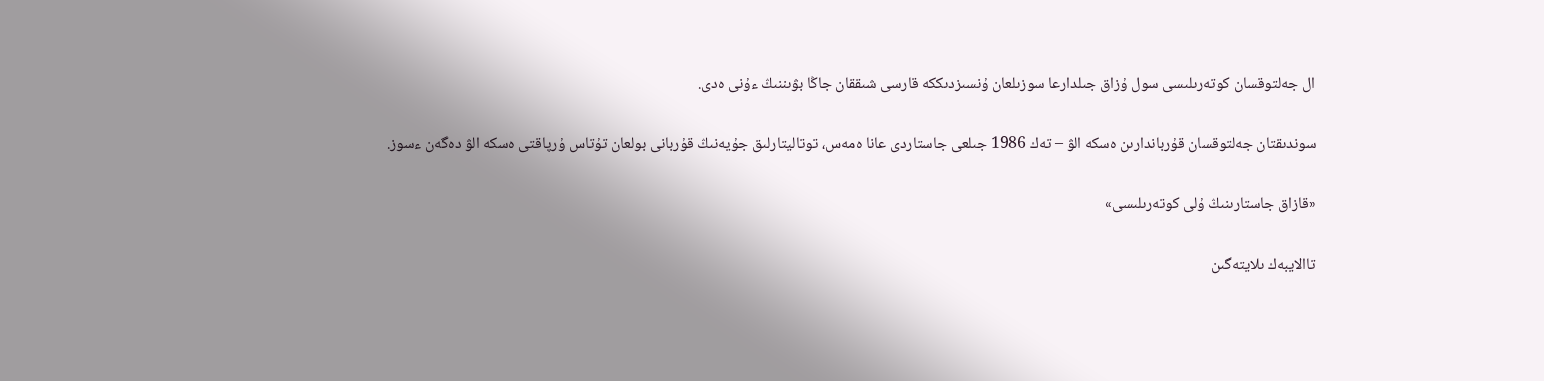ال جەلتوقسان كوتەرىلىسى سول ۇزاق جىلدارعا سوزىلعان ۇنسىزدىككە قارسى شىققان جاڭا بۋىننىڭ ءۇنى ەدى.

سوندىقتان جەلتوقسان قۇرباندارىن ەسكە الۋ – تەك 1986 جىلعى جاستاردى عانا ەمەس، توتاليتارلىق جۇيەنىڭ قۇربانى بولعان تۇتاس ۇرپاقتى ەسكە الۋ دەگەن ءسوز.

«قازاق جاستارىنىڭ ۇلى كوتەرىلىسى»

تاالايبەك ىلايتەگىن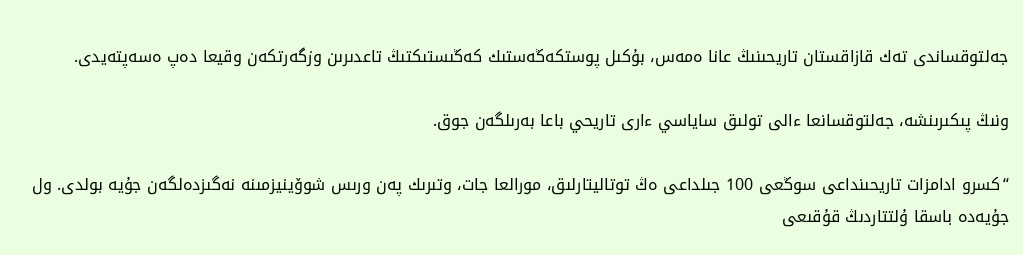جەلتوقساندى تەك قازاقستان تاريحىنىڭ عانا ەمەس، بۇكىل پوستكەڭەستىك كەڭىستىكتىڭ تاعدىرىن وزگەرتكەن وقيعا دەپ ەسەپتەيدى.

ونىڭ پىكىرىنشە، جەلتوقسانعا ءالى تولىق ساياسي ءارى تاريحي باعا بەرىلگەن جوق.

“كسرو ادامزات تاريحىنداعى سوڭعى 100 جىلداعى ەڭ توتاليتارلىق، مورالعا جات، وتىرىك پەن ورىس شوۆينيزمىنە نەگىزدەلگەن جۇيە بولدى. ول جۇيەدە باسقا ۇلتتاردىڭ قۇقىعى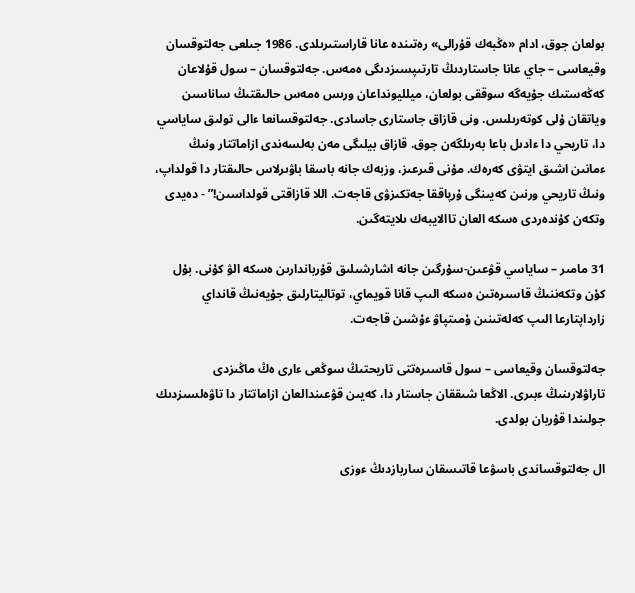بولعان جوق، ادام «ەڭبەك قۇرالى» رەتىندە عانا قاراستىرىلدى. 1986 جىلعى جەلتوقسان وقيعاسى – جاي عانا جاستاردىڭ تارتىپسىزدىگى ەمەس. جەلتوقسان – سول قۇلاعان كەڭەستىك جۇيەگە سوققى بولعان، ميلليونداعان ورىس ەمەس حالىقتىڭ ساناسىن وياتقان ۇلى كوتەرىلىس. ونى قازاق جاستارى جاسادى. جەلتوقسانعا ءالى تولىق ساياسي دا، تاريحي دا ءادىل باعا بەرىلگەن جوق. قازاق بيلىگى مەن بەلسەندى ازاماتتار ونىڭ ءمانىن اشىق ايتۋى كەرەك. مۇنى قىرعىز، وزبەك جانە باسقا باۋىرلاس حالىقتار دا قولداپ، ونىڭ تاريحي ورنىن كەيىنگى ۇرپاققا جەتكىزۋى قاجەت. اللا قازاقتى قولداسىن!” - دەيدى وتكەن كۇندەردى ەسكە العان تاالايبەك ىلايتەگىن.

31 مامىر – ساياسي قۋعىن-سۇرگىن جانە اشارشىلىق قۇرباندارىن ەسكە الۋ كۇنى. بۇل كۇن وتكەننىڭ قاسىرەتىن ەسكە الىپ قانا قويماي، توتاليتارلىق جۇيەنىڭ قانداي زارداپتارعا الىپ كەلەتىنىن ۇمىتپاۋ ءۇشىن قاجەت.

جەلتوقسان وقيعاسى – سول قاسىرەتتى تاريحتىڭ سوڭعى ءارى ەڭ ماڭىزدى تاراۋلارىنىڭ ءبىرى. الاڭعا شىققان جاستار دا، كەيىن قۋعىندالعان ازاماتتار دا تاۋەلسىزدىك جولىندا قۇربان بولدى.

ال جەلتوقساندى باسۋعا قاتىسقان ساربازدىڭ ءوزى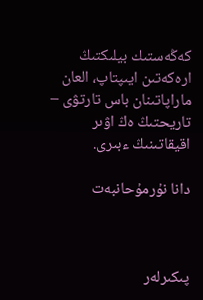كەڭەستىك بيلىكتىڭ ارەكەتىن ايىپتاپ، العان ماراپاتىنان باس تارتۋى – تاريحتىڭ ەڭ اۋىر اقيقاتىنىڭ ءبىرى.

دانا نۇرمۇحانبەت



پىكىرلەر